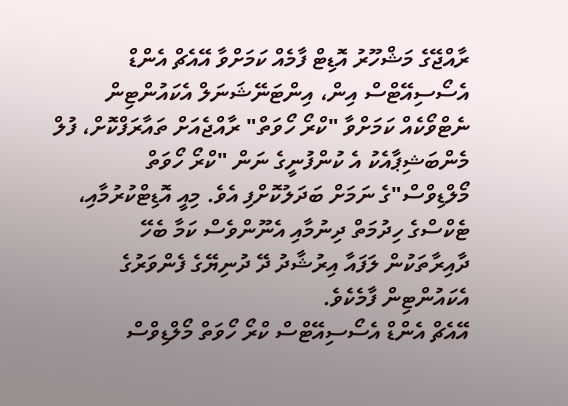ރާއްޖޭގެ މަޝްހޫރު އޮޑިޓް ފާމެއް ކަމަށްވާ އޭއެޗް އެންޑް އެސޯސިއޭޓްސް އިން، އިންޓަނޭޝަނަލް އެކައުންޓިން ނެޓްވޯކެއް ކަމަށްވާ "ކްރޯ ހޯވަތް" ރާއްޖެއަށް ތައާރަފްކޮށް، ފުލް މެންބަޝިޕާއެކު އެ ކުންފުނީގެ ނަން "ކްރޯ ހޯވަތް މޯލްޑިވްސް"ގެ ނަމަށް ބަދަލުކޮށްފި އެވެ. މިއީ އޮޑިޓްކުރުމާއި، ޓެކްސްގެ ހިދުމަތް ދިނުމާއި އެނޫންވެސް ކަމާ ބެހޭ ދާއިރާތަކުން ލަފައާ އިރުޝާދު ދޭ ދުނިޔޭގެ ފެންވަރުގެ އެކައުންޓިން ފާމެކެވެ.
އޭއެޗް އެންޑް އެސޯސިއޭޓްސް ކްރޯ ހޯވަތް މޯލްޑިވްސް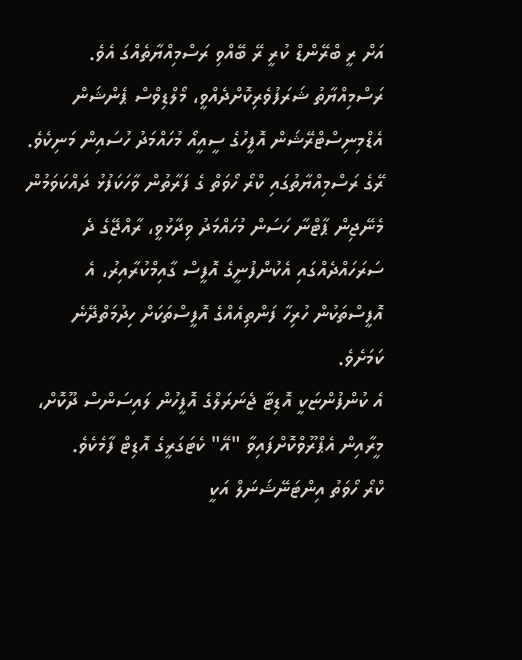އަށް ރީ ބްރޭންޑް ކުރީ ރޭ ބޭއްވި ރަސްމިއްޔާތެއްގަ އެވެ. ރަސްމިއްޔާތު ޝަރަފުވެރިކޮށްދެއްވީ، މޯލްޑިވްސް ޕެންޝަން އެޑްމިނިސްޓްރޭޝަން އޮފީހުގެ ސީއީއޯ މުހައްމަދު ހުސައިން މަނިކެވެ.
ރޭގެ ރަސްމިއްޔާތުގައި ކްރޯ ހޯވަތް ގެ ފަރާތުން ވާހަކަފުޅު ދައްކަވަމުން މެނޭޖިން ޕާޓްނާ ހަސަން މުހައްމަދު ވިދާޅުވީ، ރާއްޖޭގެ ދެ ސަރަހައްދެއްގައި އެކުންފުނީގެ އޮފީސް ގާއިމްކުރާއިރު، އެ އޮފީސްތަކުން ހުރިހާ ފަންތިއެއްގެ އޮފީސްތަކަށް ހިދުމަތްދޭނެ ކަމަށެވެ.
އެ ކުންފުންޏަކީ އޮޑިޓާ ޖެނަރަލްގެ އޮފީހުން ލައިސަންސް ދޫކޮށް، މީރާއިން އެޕްރޫވްކޮށްފައިވާ "އޭ" ކެޓަގަރީގެ އޮޑިޓް ފާމެކެވެ.
ކްރޯ ހޯވަތު އިންޓަނޭޝަނަލް އަކީ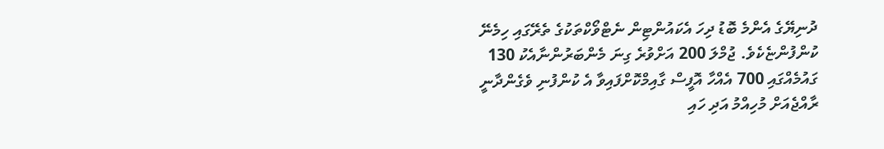ދުނިޔޭގެ އެންމެ ބޮޑު ދިހަ އެކައުންޓިން ނެޓްވޯކްތަކުގެ ތެރޭގައި ހިމެނޭ ކުންފުންޏެކެވެ. ޖުމްލަ 200 އަށްވުރެ ގިނަ މެންބަރުންނާއެކު 130 ގައުމެއްގައި 700 އެއްހާ އޮފީސް ގާއިމްކޮށްފައިވާ އެ ކުންފުނި ވެގެންދާނީ ރާއްޖެއަށް މުހިއްމު އަދި ހައި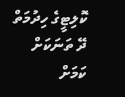ކޮލިޓީގެ ހިދުމަތް ދޭ ތަނަކަށް ކަމަށް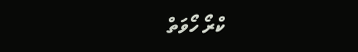ކްރޯ ހޯވަތް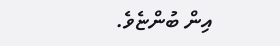އިން ބުންޏެވެ.